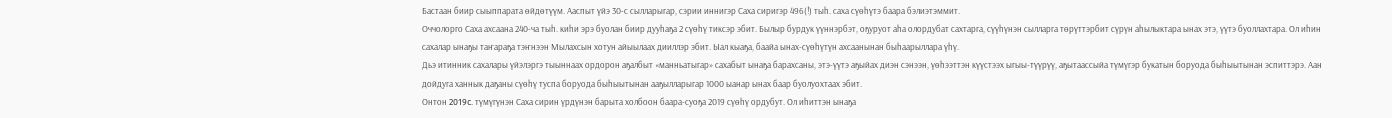Бастаан биир сыыппарата өйдөтүүм. Ааспыт үйэ 30-с сылларыгар, сэрии иннигэр Саха сиригэр 496(!) тыһ. саха сүөһүтэ баара бэлиэтэммит.
Оччолорго Саха ахсаана 240-ча тыһ. киһи эрэ буолан биир дууһаҕа 2 сүөһү тиксэр эбит. Былыр бурдук үүннэрбэт, оҕуруот аһа олордубат сахтарга, сүүһүнэн сылларга төрүттэрбит сүрүн аһылыктара ынах этэ, үүтэ буоллахтара. Ол иһин сахалар ынаҕы таҥараҕа тэҥнээн Мылахсын хотун айыылаах дииллэр эбит. Ыал кыаҕа, баайа ынах-сүөһүтүн ахсаанынан быһаарыллара үһү.
Дьэ итинник сахалары үйэлэргэ тыыннаах ордорон аҕалбыт «манньатыгар» сахабыт ынаҕа барахсаны, этэ-үүтэ аҕыйах диэн сэнээн, үөһээттэн күүстээх ыгыы-түүрүү, аҕытаассыйа түмүгэр букатын боруода быһыытынан эспиттэрэ. Аан дойдуга ханнык даҕаны сүөһү туспа боруода быһыытынан ааҕылларыгар 1000 ыанар ынах баар буолуохтаах эбит.
Онтон 2019c. түмүгүнэн Саха сирин үрдүнэн барыта холбоон баара-суоҕа 2019 сүөһү ордубут. Ол иһиттэн ынаҕа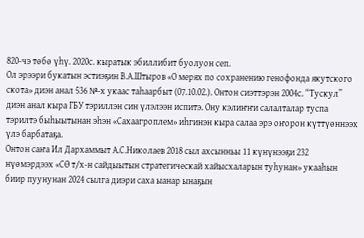820-чэ төбө үһү. 2020с. кыратык эбиллибит буолуон сеп.
Ол эрээри букатын эстиэҕин В.А.Штыров «О мерях по сохранению генофонда якутского скота» диэн анал 536 №-х укаас таһаарбыт (07.10.02.). Онтон сиэттэрэн 2004с. “Тускул” диэн анал кыра ГБУ тэриллэн син үлэлээн испитэ. Ону кэлиҥҥи салалталар туспа тэрилтэ быһыытынан эһэн «Сахаагроплем» иһгинэн кыра салаа эрэ оҥорон күттүөннээх үлэ барбатаҕа.
Онтон саҥа Ил Дархаммыт А.С.Николаев 2018 сыл ахсынньы 11 күнүнээҕи 232 нүөмэрдээх «СӨ т/х-н сайдыытын стратегическай хайысхаларын туһунан» укааһын биир пуунунан 2024 сылга диэри саха ыанар ынаҕын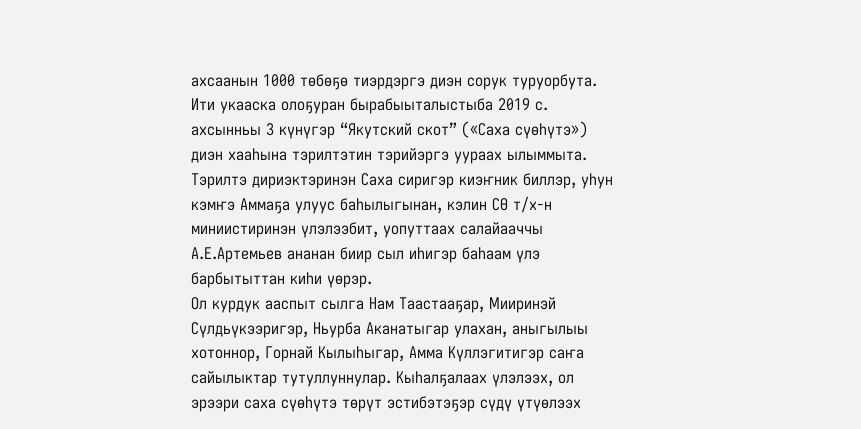ахсаанын 1000 төбөҕө тиэрдэргэ диэн сорук туруорбута.
Ити укааска олоҕуран бырабыыталыстыба 2019 с. ахсынньы 3 күнүгэр “Якутский скот” («Саха сүөһүтэ») диэн хааһына тэрилтэтин тэрийэргэ уураах ылыммыта.
Тэрилтэ дириэктэринэн Саха сиригэр киэҥник биллэр, уһун кэмҥэ Аммаҕа улуус баһылыгынан, кэлин СӨ т/х-н миниистиринэн үлэлээбит, уопуттаах салайааччы А.Е.Артемьев ананан биир сыл иһигэр баһаам үлэ барбытыттан киһи үөрэр.
Ол курдук ааспыт сылга Нам Таастааҕар, Мииринэй Сүлдьүкээригэр, Ньурба Аканатыгар улахан, аныгылыы хотоннор, Горнай Кылыһыгар, Амма Күллэгитигэр саҥа сайылыктар тутуллуннулар. Кыһалҕалаах үлэлээх, ол эрээри саха сүөһүтэ төрүт эстибэтэҕэр сүдү үтүөлээх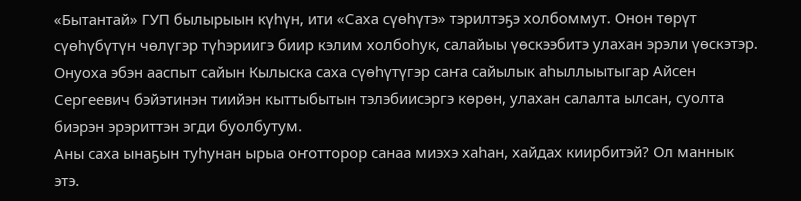«Бытантай» ГУП былырыын күһүн, ити «Саха сүөһүтэ» тэрилтэҕэ холбоммут. Онон төрүт сүөһүбүтүн чөлүгэр түһэриигэ биир кэлим холбоһук, салайыы үөскээбитэ улахан эрэли үөскэтэр. Онуоха эбэн ааспыт сайын Кылыска саха сүөһүтүгэр саҥа сайылык аһыллыытыгар Айсен Сергеевич бэйэтинэн тиийэн кыттыбытын тэлэбиисэргэ көрөн, улахан салалта ылсан, суолта биэрэн эрэриттэн эгди буолбутум.
Аны саха ынаҕын туһунан ырыа оҥотторор санаа миэхэ хаһан, хайдах киирбитэй? Ол маннык этэ.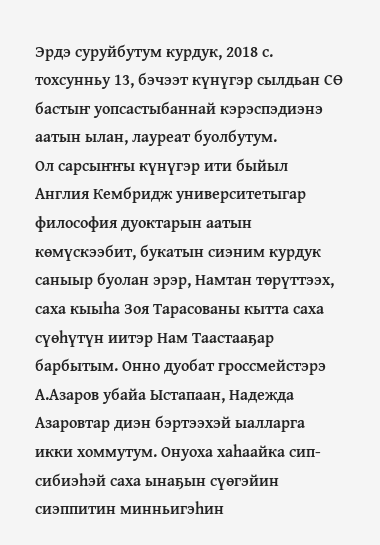Эрдэ суруйбутум курдук, 2018 с. тохсунньу 13, бэчээт күнүгэр сылдьан СӨ бастыҥ уопсастыбаннай кэрэспэдиэнэ аатын ылан, лауреат буолбутум.
Ол сарсыҥҥы күнүгэр ити быйыл Англия Кембридж университетыгар философия дуоктарын аатын көмүскээбит, букатын сиэним курдук саныыр буолан эрэр, Намтан төрүттээх, саха кыыһа Зоя Тарасованы кытта саха сүөһүтүн иитэр Нам Таастааҕар барбытым. Онно дуобат гроссмейстэрэ А.Азаров убайа Ыстапаан, Надежда Азаровтар диэн бэртээхэй ыалларга икки хоммутум. Онуоха хаһаайка сип-сибиэһэй саха ынаҕын сүөгэйин сиэппитин минньигэһин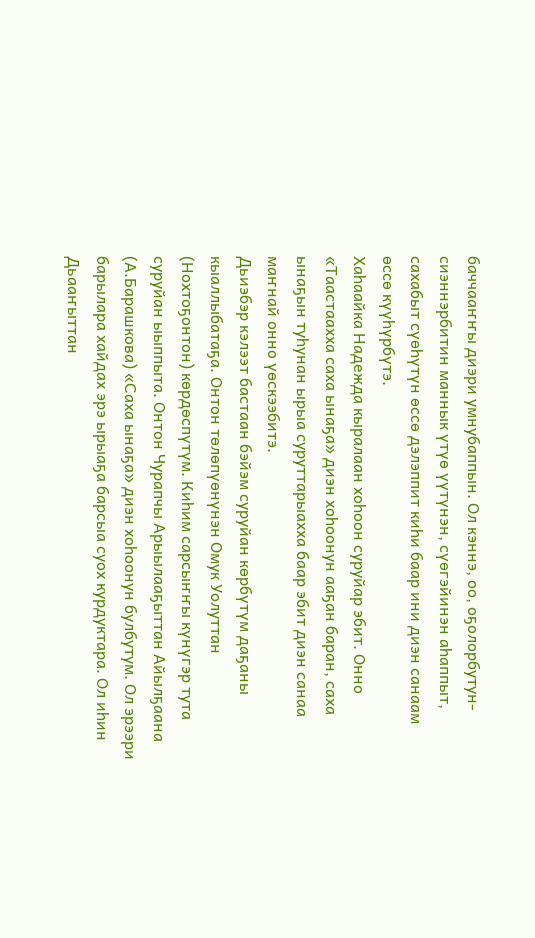баччааҥҥы диэри умнубаппын. Ол кэннэ, оо, оҕолорбутун-сиэннэрбитин маннык үтүө үүтүнэн, сүөгэйинэн аһаппыт, сахабыт сүөһүтүн өссө дэлэппит киһи баар ини диэн санаам өссө күүһүрбүтэ.
Хаһаайка Надежда кыралаан хоһоон суруйар эбит. Онно «Таастаахха саха ынаҕа» диэн хоһоонун ааҕан баран, саха ынаҕын туһунан ырыа суруттарыахха баар эбит диэн санаа маҥнай онно үөскээбитэ.
Дьиэбэр кэлээт бастаан бэйэм суруйан көрбүтүм даҕаны кыаллыбатаҕа. Онтон төлөпүөнүнэн Омук Уолуттан (Нохтоҕонтон) көрдөспүтүм. Киһим сарсыҥҥы күнүгэр тута суруйан ыыппыта. Онтон Чурапчы Арыылааҕыттан Айылҕаана (А.Барашкова) «Саха ынаҕа» диэн хоһоонун булбутум. Ол эрээри барылара хайдах эрэ ырыаҕа барсыа суох курдуктара. Ол иһин Дьааҥыттан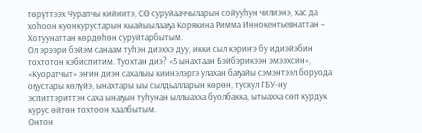төрүттээх Чурапчы кийиитэ, СӨ суруйааччыларын сойууһун чилиэнэ, хас да хоһоон куонкурустарын кыайыылааҕа Корякина Римма Иннокентьевнаттан – Хотуунаттан көрдөһөн суруйтарбытым.
Ол эрээри бэйэм санаам туһэн диэххэ дуу, икки сыл кэриҥэ бу идиэйэбин тохтотон кэбиспитим. Туохтан диэ? «5 ынахтаан Бэйбэрикээн эмээхсин», «Куоратчыт» эҥин диэн сахалыы киинэлэргэ улахан баҕайы сэмэнтээл боруода оҕустары көлүйэ, ынахтары ыы сылдьалларын көрөн, тускул ГБУ-ну эспиттэриттэн саха ынаҕын туһунан ыллыахха буолбакка, ытыахха сөп курдук курус өйтөн тохтоон хаалбытым.
Онтон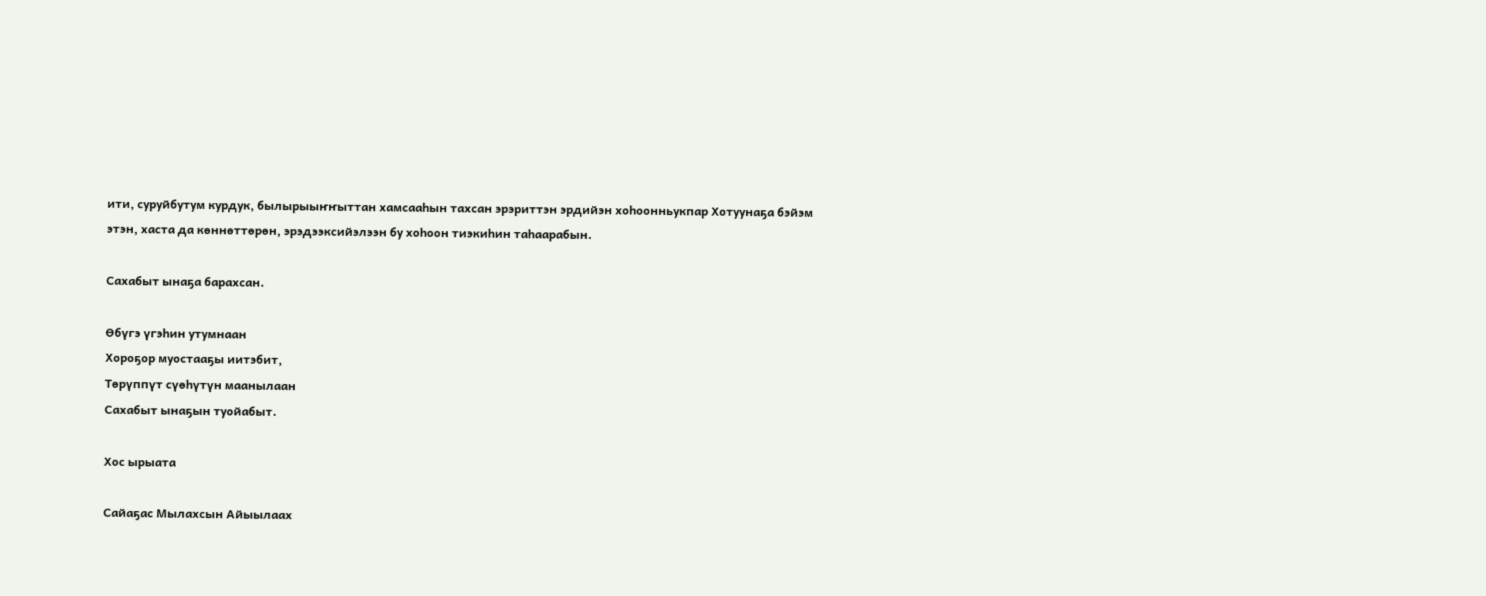ити, суруйбутум курдук, былырыыҥҥыттан хамсааһын тахсан эрэриттэн эрдийэн хоһоонньукпар Хотуунаҕа бэйэм этэн, хаста да көннөттөрөн, эрэдээксийэлээн бу хоһоон тиэкиһин таһаарабын.

Сахабыт ынаҕа барахсан.

Өбүгэ үгэһин утумнаан
Хороҕор муостааҕы иитэбит,
Төрүппүт сүөһүтүн маанылаан
Сахабыт ынаҕын туойабыт.

Хос ырыата

Сайаҕас Мылахсын Айыылаах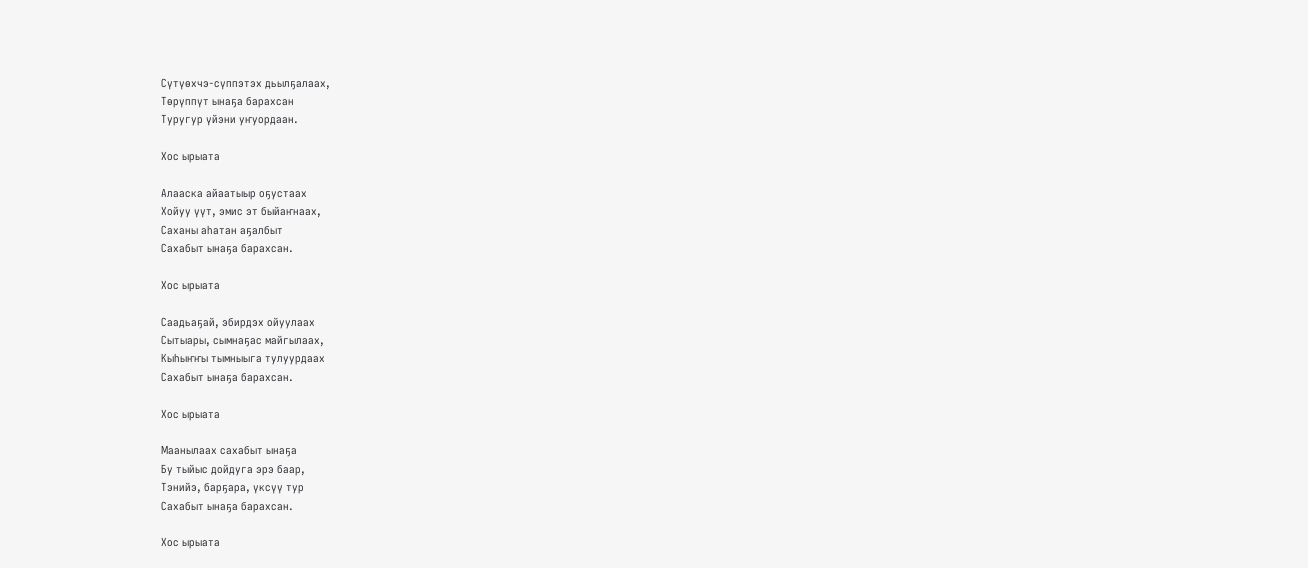Сүтүөхчэ-сүппэтэх дьылҕалаах,
Төрүппүт ынаҕа барахсан
Туругур үйэни уҥуордаан.

Хос ырыата

Алааска айаатыыр оҕустаах
Хойуу үүт, эмис эт быйаҥнаах,
Саханы аһатан аҕалбыт
Сахабыт ынаҕа барахсан.

Хос ырыата

Саадьаҕай, эбирдэх ойуулаах
Сытыары, сымнаҕас майгылаах,
Кыһыҥҥы тымныыга тулуурдаах
Сахабыт ынаҕа барахсан.

Хос ырыата

Маанылаах сахабыт ынаҕа
Бу тыйыс дойдуга эрэ баар,
Тэнийэ, барҕара, үксүү тур
Сахабыт ынаҕа барахсан.

Хос ырыата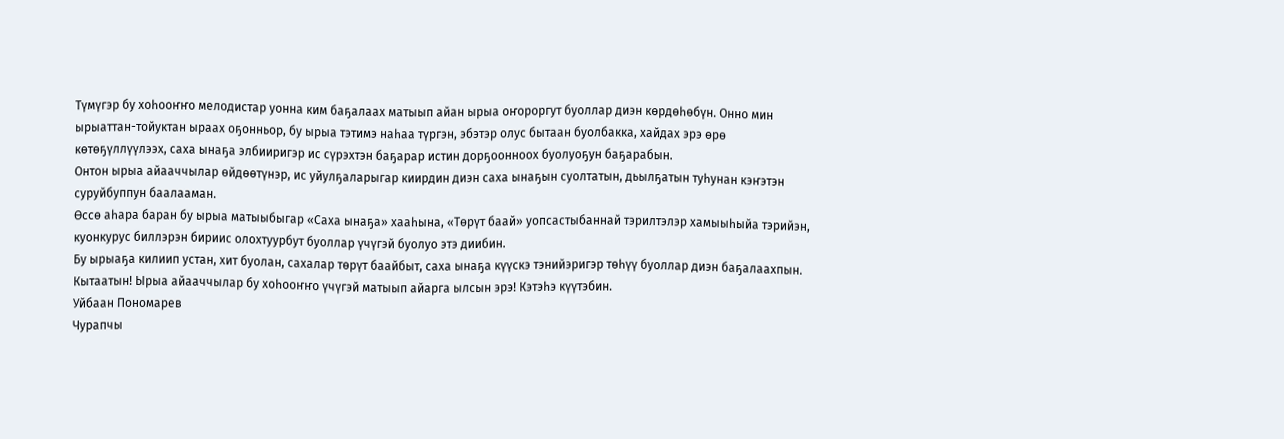Түмүгэр бу хоһооҥҥо мелодистар уонна ким баҕалаах матыып айан ырыа оҥороргут буоллар диэн көрдөһөбүн. Онно мин ырыаттан-тойуктан ыраах оҕонньор, бу ырыа тэтимэ наһаа түргэн, эбэтэр олус бытаан буолбакка, хайдах эрэ өрө көтөҕүллүүлээх, саха ынаҕа элбииригэр ис сүрэхтэн баҕарар истин дорҕоонноох буолуоҕун баҕарабын.
Онтон ырыа айааччылар өйдөөтүнэр, ис уйулҕаларыгар киирдин диэн саха ынаҕын суолтатын, дьылҕатын туһунан кэҥэтэн суруйбуппун баалааман.
Өссө аһара баран бу ырыа матыыбыгар «Саха ынаҕа» хааһына, «Төрүт баай» уопсастыбаннай тэрилтэлэр хамыыһыйа тэрийэн, куонкурус биллэрэн бириис олохтуурбут буоллар үчүгэй буолуо этэ диибин.
Бу ырыаҕа килиип устан, хит буолан, сахалар төрүт баайбыт, саха ынаҕа күүскэ тэнийэригэр төһүү буоллар диэн баҕалаахпын.
Кытаатын! Ырыа айааччылар бу хоһооҥҥо үчүгэй матыып айарга ылсын эрэ! Кэтэһэ күүтэбин.
Уйбаан Пономарев
Чурапчы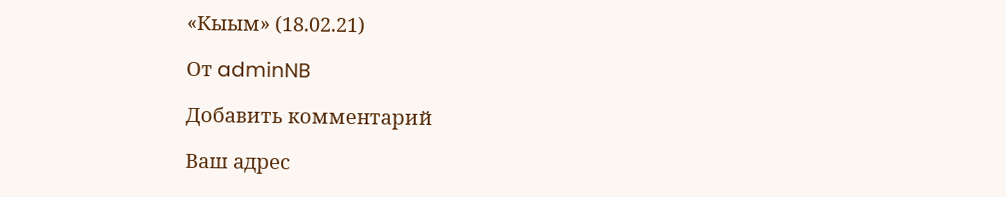«Кыым» (18.02.21)

От adminNB

Добавить комментарий

Ваш адрес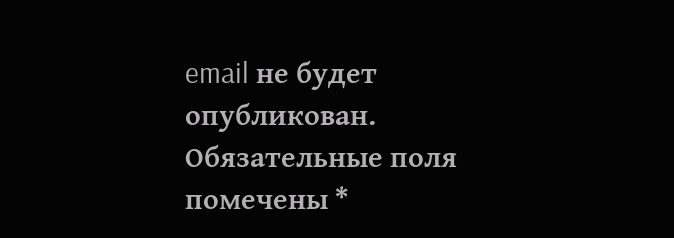email не будет опубликован. Обязательные поля помечены *